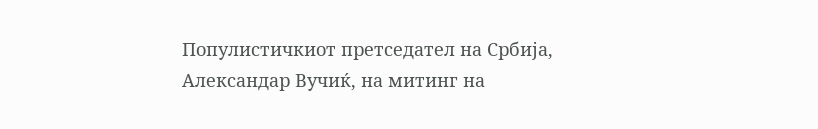Популистичкиот претседател на Србија, Александар Вучиќ, на митинг на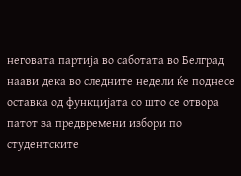неговата партија во саботата во Белград наави дека во следните недели ќе поднесе оставка од функцијата со што се отвора патот за предвремени избори по студентските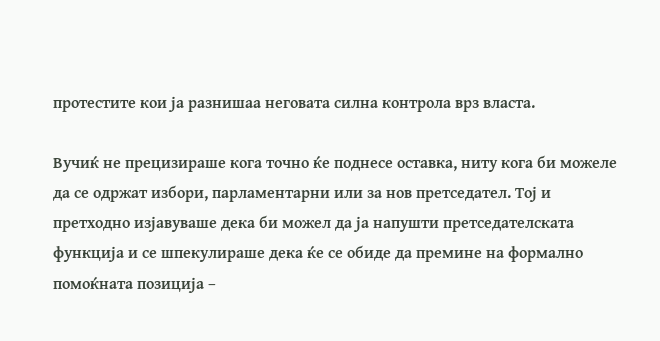протестите кои ја разнишаа неговата силна контрола врз власта.

Вучиќ не прецизираше кога точно ќе поднесе оставка, ниту кога би можеле да се одржат избори, парламентарни или за нов претседател. Тој и претходно изјавуваше дека би можел да ја напушти претседателската функција и се шпекулираше дека ќе се обиде да премине на формално помоќната позиција –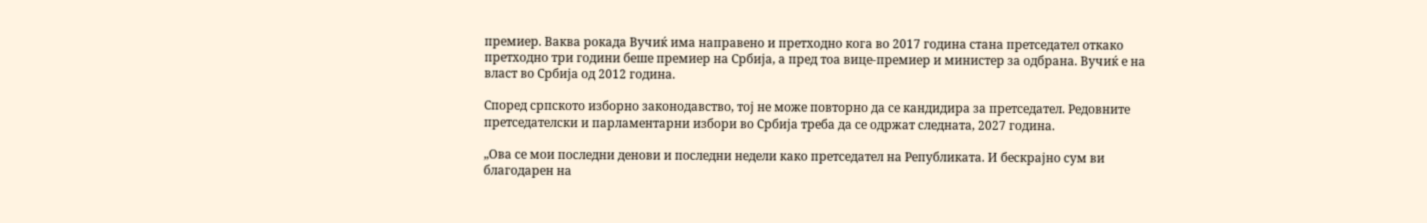премиер. Ваква рокада Вучиќ има направено и претходно кога во 2017 година стана претседател откако претходно три години беше премиер на Србија, а пред тоа вице-премиер и министер за одбрана. Вучиќ е на власт во Србија од 2012 година.

Според српското изборно законодавство, тој не може повторно да се кандидира за претседател. Редовните претседателски и парламентарни избори во Србија треба да се одржат следната, 2027 година.

„Ова се мои последни денови и последни недели како претседател на Републиката. И бескрајно сум ви благодарен на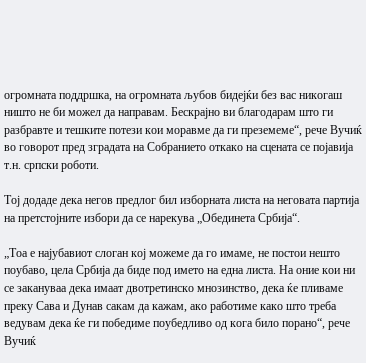огромната поддршка, на огромната љубов бидејќи без вас никогаш ништо не би можел да направам. Бескрајно ви благодарам што ги разбравте и тешките потези кои моравме да ги преземеме“, рече Вучиќ во говорот пред зградата на Собранието откако на сцената се појавија т.н. српски роботи.

Тој додаде дека негов предлог бил изборната листа на неговата партија на претстојните избори да се нарекува „Обединета Србија“.

„Тоа е најубавиот слоган кој можеме да го имаме, не постои нешто поубаво, цела Србија да биде под името на една листа. На оние кои ни се закануваа дека имаат двотретинско мнозинство, дека ќе пливаме преку Сава и Дунав сакам да кажам, ако работиме како што треба ведувам дека ќе ги победиме поубедливо од кога било порано“, рече Вучиќ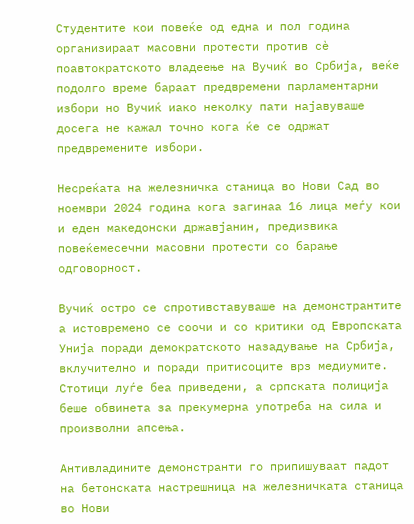Студентите кои повеќе од една и пол година организираат масовни протести против сè поавтократското владеење на Вучиќ во Србија, веќе подолго време бараат предвремени парламентарни избори но Вучиќ иако неколку пати најавуваше досега не кажал точно кога ќе се одржат предвремените избори.

Несреќата на железничка станица во Нови Сад во ноември 2024 година кога загинаа 16 лица меѓу кои и еден македонски државјанин, предизвика повеќемесечни масовни протести со барање одговорност.

Вучиќ остро се спротивставуваше на демонстрантите а истовремено се соочи и со критики од Европската Унија поради демократското назадување на Србија, вклучително и поради притисоците врз медиумите. Стотици луѓе беа приведени, а српската полиција беше обвинета за прекумерна употреба на сила и произволни апсења.

Антивладините демонстранти го припишуваат падот на бетонската настрешница на железничката станица во Нови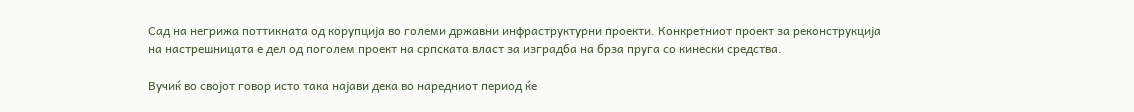Сад на негрижа поттикната од корупција во големи државни инфраструктурни проекти. Конкретниот проект за реконструкција на настрешницата е дел од поголем проект на српската власт за изградба на брза пруга со кинески средства.

Вучиќ во својот говор исто така најави дека во наредниот период ќе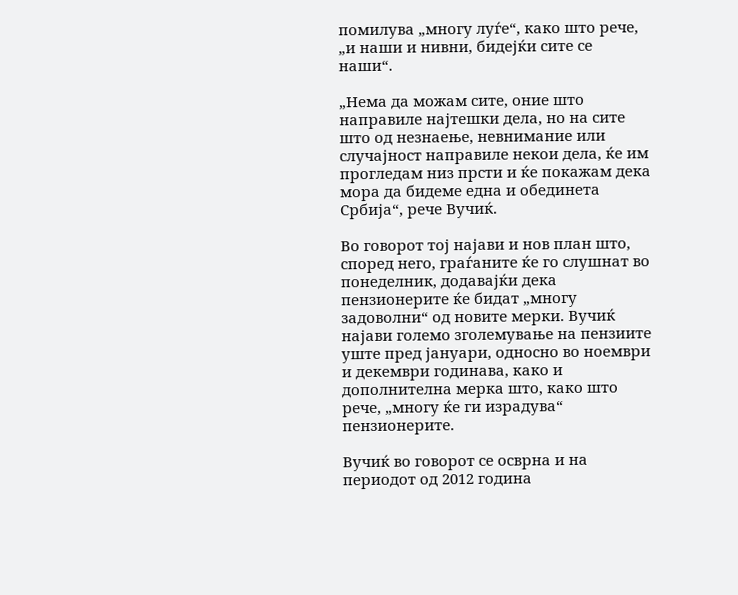помилува „многу луѓе“, како што рече, „и наши и нивни, бидејќи сите се наши“.

„Нема да можам сите, оние што направиле најтешки дела, но на сите што од незнаење, невнимание или случајност направиле некои дела, ќе им прогледам низ прсти и ќе покажам дека мора да бидеме една и обединета Србија“, рече Вучиќ.

Во говорот тој најави и нов план што, според него, граѓаните ќе го слушнат во понеделник, додавајќи дека пензионерите ќе бидат „многу задоволни“ од новите мерки. Вучиќ најави големо зголемување на пензиите уште пред јануари, односно во ноември и декември годинава, како и дополнителна мерка што, како што рече, „многу ќе ги израдува“ пензионерите.

Вучиќ во говорот се осврна и на периодот од 2012 година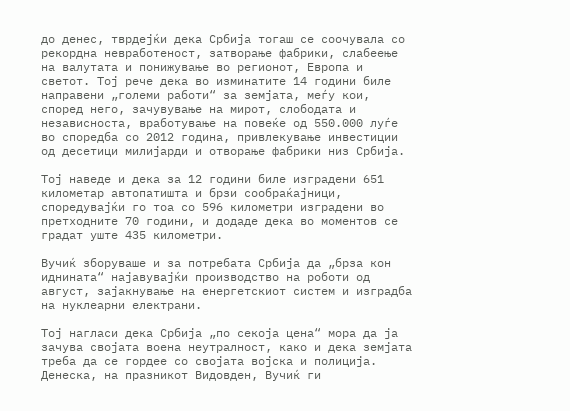до денес, тврдејќи дека Србија тогаш се соочувала со рекордна невработеност, затворање фабрики, слабеење на валутата и понижување во регионот, Европа и светот. Тој рече дека во изминатите 14 години биле направени „големи работи“ за земјата, меѓу кои, според него, зачувување на мирот, слободата и независноста, вработување на повеќе од 550.000 луѓе во споредба со 2012 година, привлекување инвестиции од десетици милијарди и отворање фабрики низ Србија.

Тој наведе и дека за 12 години биле изградени 651 километар автопатишта и брзи сообраќајници, споредувајќи го тоа со 596 километри изградени во претходните 70 години, и додаде дека во моментов се градат уште 435 километри.

Вучиќ зборуваше и за потребата Србија да „брза кон иднината“ најавувајќи производство на роботи од август, зајакнување на енергетскиот систем и изградба на нуклеарни електрани.

Тој нагласи дека Србија „по секоја цена“ мора да ја зачува својата воена неутралност, како и дека земјата треба да се гордее со својата војска и полиција. Денеска, на празникот Видовден, Вучиќ ги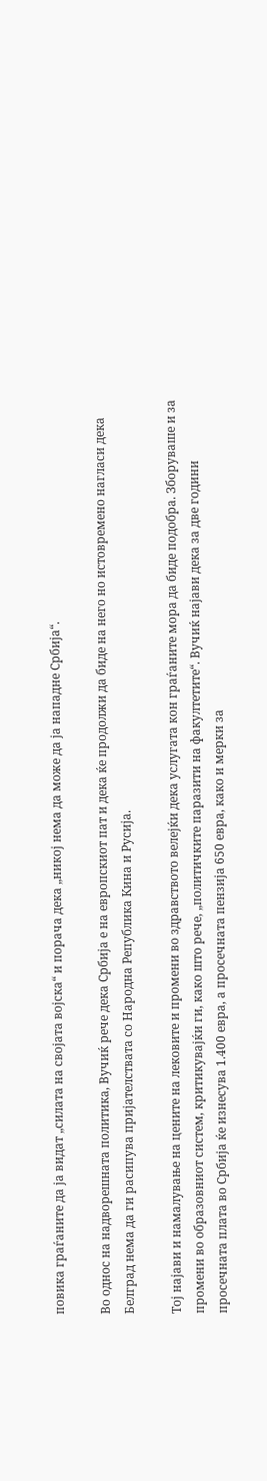повика граѓаните да ја видат „силата на својата војска“ и порача дека „никој нема да може да ја нападне Србија“.

Во однос на надворешната политика, Вучиќ рече дека Србија е на европскиот пат и дека ќе продолжи да биде на него но истовремено нагласи дека Белград нема да ги расипува пријателствата со Народна Република Кина и Русија.

Тој најави и намалување на цените на лековите и промени во здравството велејќи дека услугата кон граѓаните мора да биде подобра. Зборуваше и за промени во образовниот систем, критикувајќи ги, како што рече, „политичките паразити на факултетите“. Вучиќ најави дека за две години просечната плата во Србија ќе изнесува 1.400 евра, а просечната пензија 650 евра, како и мерки за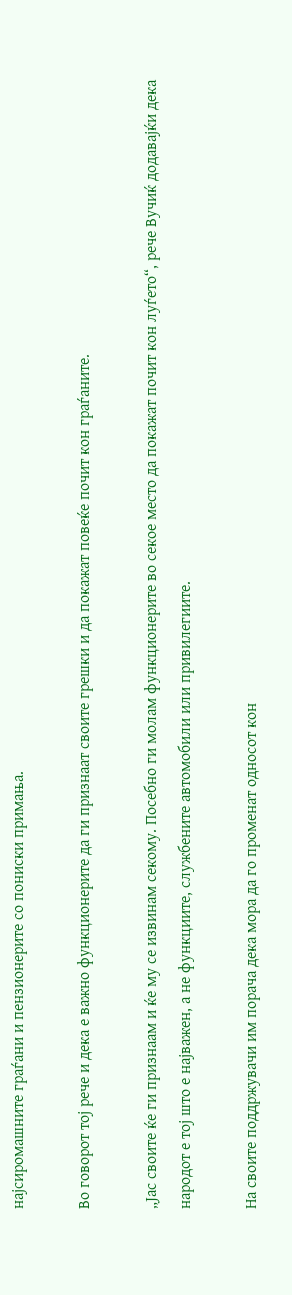најсиромашните граѓани и пензионерите со пониски примања.

Во говорот тој рече и дека е важно функционерите да ги признаат своите грешки и да покажат повеќе почит кон граѓаните.

„Јас своите ќе ги признаам и ќе му се извинам секому. Посебно ги молам функционерите во секое место да покажат почит кон луѓето“, рече Вучиќ додавајќи дека народот е тој што е најважен, а не функциите, службените автомобили или привилегиите.

На своите поддржувачи им порача дека мора да го променат односот кон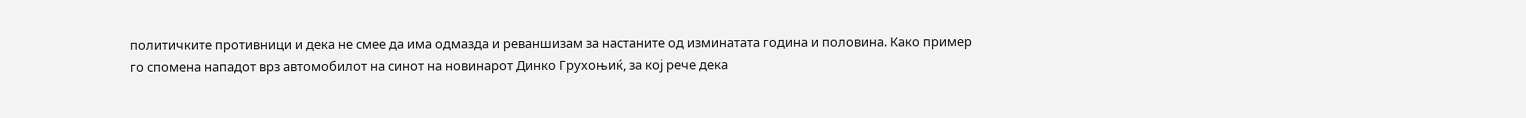политичките противници и дека не смее да има одмазда и реваншизам за настаните од изминатата година и половина. Како пример го спомена нападот врз автомобилот на синот на новинарот Динко Грухоњиќ, за кој рече дека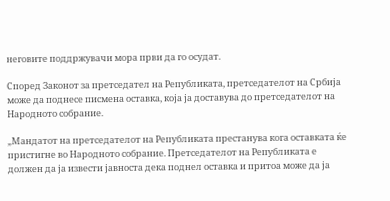неговите поддржувачи мора први да го осудат.

Според Законот за претседател на Републиката, претседателот на Србија може да поднесе писмена оставка, која ја доставува до претседателот на Народното собрание.

„Мандатот на претседателот на Републиката престанува кога оставката ќе пристигне во Народното собрание. Претседателот на Републиката е должен да ја извести јавноста дека поднел оставка и притоа може да ја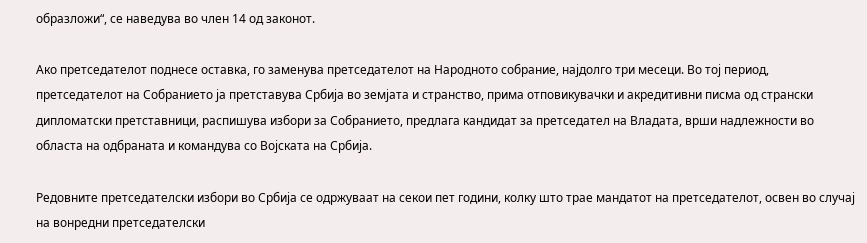образложи“, се наведува во член 14 од законот.

Ако претседателот поднесе оставка, го заменува претседателот на Народното собрание, најдолго три месеци. Во тој период, претседателот на Собранието ја претставува Србија во земјата и странство, прима отповикувачки и акредитивни писма од странски дипломатски претставници, распишува избори за Собранието, предлага кандидат за претседател на Владата, врши надлежности во областа на одбраната и командува со Војската на Србија.

Редовните претседателски избори во Србија се одржуваат на секои пет години, колку што трае мандатот на претседателот, освен во случај на вонредни претседателски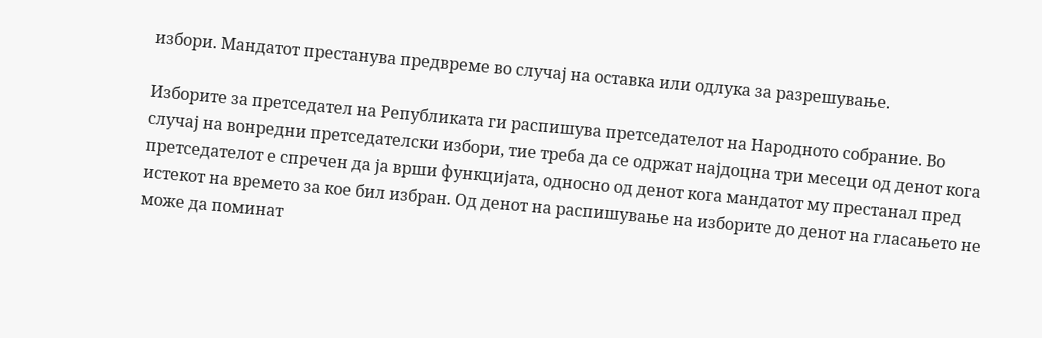избори. Мандатот престанува предвреме во случај на оставка или одлука за разрешување.

Изборите за претседател на Републиката ги распишува претседателот на Народното собрание. Во случај на вонредни претседателски избори, тие треба да се одржат најдоцна три месеци од денот кога претседателот е спречен да ја врши функцијата, односно од денот кога мандатот му престанал пред истекот на времето за кое бил избран. Од денот на распишување на изборите до денот на гласањето не може да поминат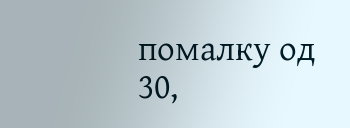помалку од 30,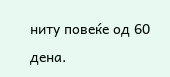ниту повеќе од 60 дена.